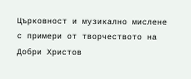Църковност и музикално мислене с примери от творчеството на Добри Христов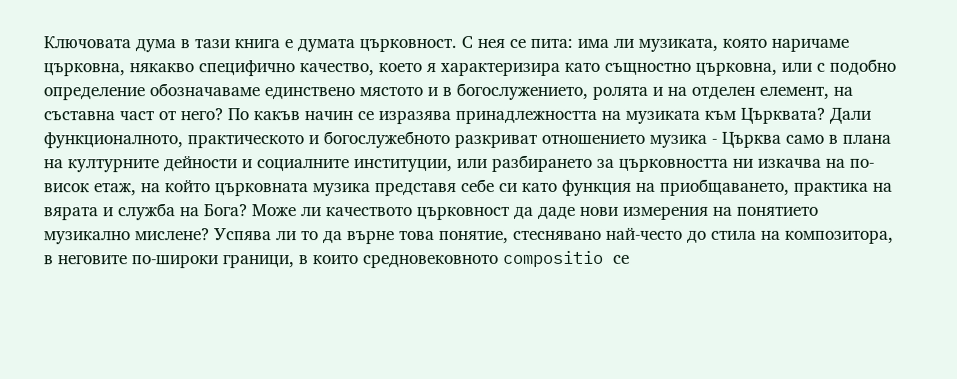Ключовата дума в тази книга е думата църковност. С нея се пита: има ли музиката, която наричаме църковна, някакво специфично качество, което я характеризира като същностно църковна, или с подобно определение обозначаваме единствено мястото и в богослужението, ролята и на отделен елемент, на съставна част от него? По какъв начин се изразява принадлежността на музиката към Църквата? Дали функционалното, практическото и богослужебното разкриват отношението музика - Църква само в плана на културните дейности и социалните институции, или разбирането за църковността ни изкачва на по-висок етаж, на който църковната музика представя себе си като функция на приобщаването, практика на вярата и служба на Бога? Може ли качеството църковност да даде нови измерения на понятието музикално мислене? Успява ли то да върне това понятие, стеснявано най-често до стила на композитора, в неговите по-широки граници, в които средновековното compositio се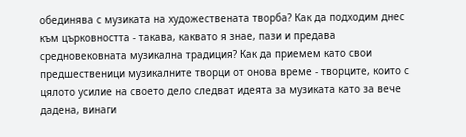обединява с музиката на художествената творба? Как да подходим днес към църковността - такава, каквато я знае, пази и предава средновековната музикална традиция? Как да приемем като свои предшественици музикалните творци от онова време - творците, които с цялото усилие на своето дело следват идеята за музиката като за вече дадена, винаги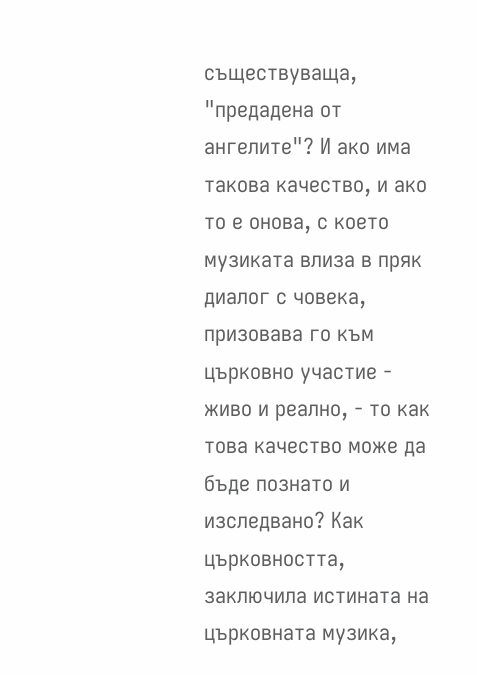съществуваща, "предадена от ангелите"? И ако има такова качество, и ако то е онова, с което музиката влиза в пряк диалог с човека, призовава го към църковно участие - живо и реално, - то как това качество може да бъде познато и изследвано? Как църковността, заключила истината на църковната музика,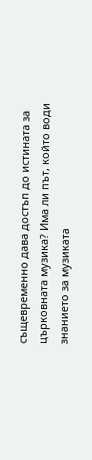същевременно дава достъп до истината за църковната музика? Има ли път, който води знанието за музиката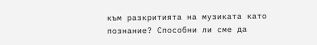към разкритията на музиката като познание? Способни ли сме да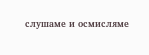слушаме и осмисляме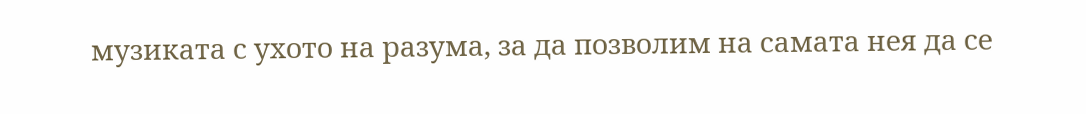музиката с ухото на разума, за да позволим на самата нея да се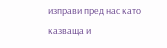изправи пред нас като казваща и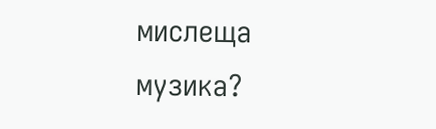мислеща музика?